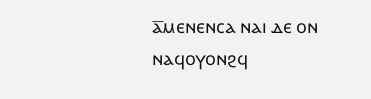ⲁ̅ⲙⲉⲛⲉⲛⲥⲁ ⲛⲁⲓ ⲇⲉ ⲟⲛ ⲛⲁϥⲟⲩⲟⲛϩϥ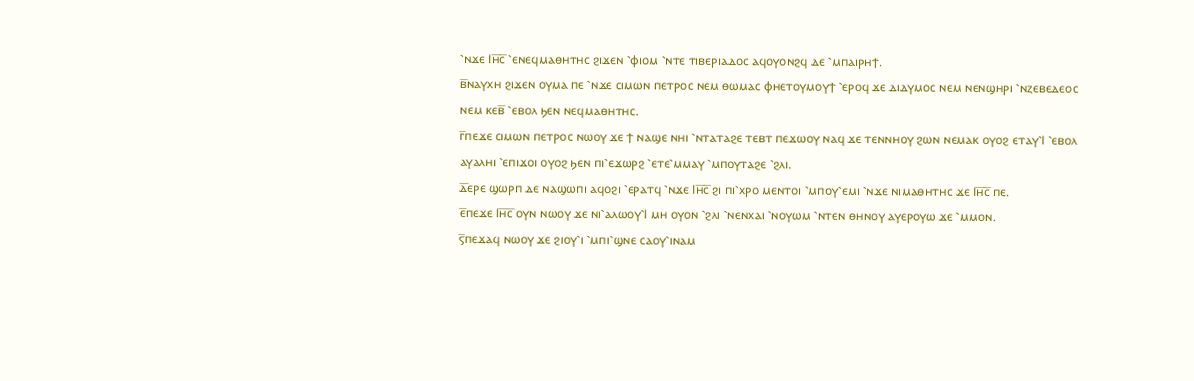⳿ⲛϫⲉ Ⲓⲏ̅ⲥ̅ ⳿ⲉⲛⲉϥⲙⲁⲑⲏⲧⲏⲥ ϩⲓϫⲉⲛ ⳿ⲫⲓⲟⲙ ⳿ⲛⲧⲉ ⲧⲓⲃⲉⲣⲓⲁⲇⲟⲥ ⲁϥⲟⲩⲟⲛϩϥ ⲇⲉ ⳿ⲙⲡⲁⲓⲣⲏϯ.
ⲃ̅ⲛⲁⲩⲭⲏ ϩⲓϫⲉⲛ ⲟⲩⲙⲁ ⲡⲉ ⳿ⲛϫⲉ ⲥⲓⲙⲱⲛ ⲡⲉⲧⲣⲟⲥ ⲛⲉⲙ ⲑⲱⲙⲁⲥ ⲫⲏⲉⲧⲟⲩⲙⲟⲩϯ ⳿ⲉⲣⲟϥ ϫⲉ ⲇⲓⲇⲩⲙⲟⲥ ⲛⲉⲙ ⲛⲉⲛϣⲏⲣⲓ ⳿ⲛⲍⲉⲃⲉⲇⲉⲟⲥ ⲛⲉⲙ ⲕⲉⲃ̅ ⳿ⲉⲃⲟⲗ ϧⲉⲛ ⲛⲉϥⲙⲁⲑⲏⲧⲏⲥ.
ⲅ̅ⲡⲉϫⲉ ⲥⲓⲙⲱⲛ ⲡⲉⲧⲣⲟⲥ ⲛⲱⲟⲩ ϫⲉ ϯ ⲛⲁϣⲉ ⲛⲏⲓ ⳿ⲛⲧⲁⲧⲁϩⲉ ⲧⲉⲃⲧ ⲡⲉϫⲱⲟⲩ ⲛⲁϥ ϫⲉ ⲧⲉⲛⲛⲏⲟⲩ ϩⲱⲛ ⲛⲉⲙⲁⲕ ⲟⲩⲟϩ ⲉⲧⲁⲩ⳿Ⲓ ⳿ⲉⲃⲟⲗ ⲁⲩⲁⲗⲏⲓ ⳿ⲉⲡⲓϫⲟⲓ ⲟⲩⲟϩ ϧⲉⲛ ⲡⲓ⳿ⲉϫⲱⲣϩ ⳿ⲉⲧⲉ⳿ⲙⲙⲁⲩ ⳿ⲙⲡⲟⲩⲧⲁϩⲉ ⳿ϩⲗⲓ.
ⲇ̅ⲉⲣⲉ ϣⲱⲣⲡ ⲇⲉ ⲛⲁϣⲱⲡⲓ ⲁϥⲟϩⲓ ⳿ⲉⲣⲁⲧϥ ⳿ⲛϫⲉ Ⲓⲏ̅ⲥ̅ ϩⲓ ⲡⲓ⳿ⲭⲣⲟ ⲙⲉⲛⲧⲟⲓ ⳿ⲙⲡⲟⲩ⳿ⲉⲙⲓ ⳿ⲛϫⲉ ⲛⲓⲙⲁⲑⲏⲧⲏⲥ ϫⲉ Ⲓⲏ̅ⲥ̅ ⲡⲉ.
ⲉ̅ⲡⲉϫⲉ Ⲓⲏ̅ⲥ̅ ⲟⲩⲛ ⲛⲱⲟⲩ ϫⲉ ⲛⲓ⳿ⲁⲗⲱⲟⲩ⳿Ⲓ ⲙⲏ ⲟⲩⲟⲛ ⳿ϩⲗⲓ ⳿ⲛⲉⲛⲭⲁⲓ ⳿ⲛⲟⲩⲱⲙ ⳿ⲛⲧⲉⲛ ⲑⲏⲛⲟⲩ ⲁⲩⲉⲣⲟⲩⲱ ϫⲉ ⳿ⲙⲙⲟⲛ.
ⲋ̅ⲡⲉϫⲁϥ ⲛⲱⲟⲩ ϫⲉ ϩⲓⲟⲩ⳿ⲓ ⳿ⲙⲡⲓ⳿ϣⲛⲉ ⲥⲁⲟⲩ⳿ⲓⲛⲁⲙ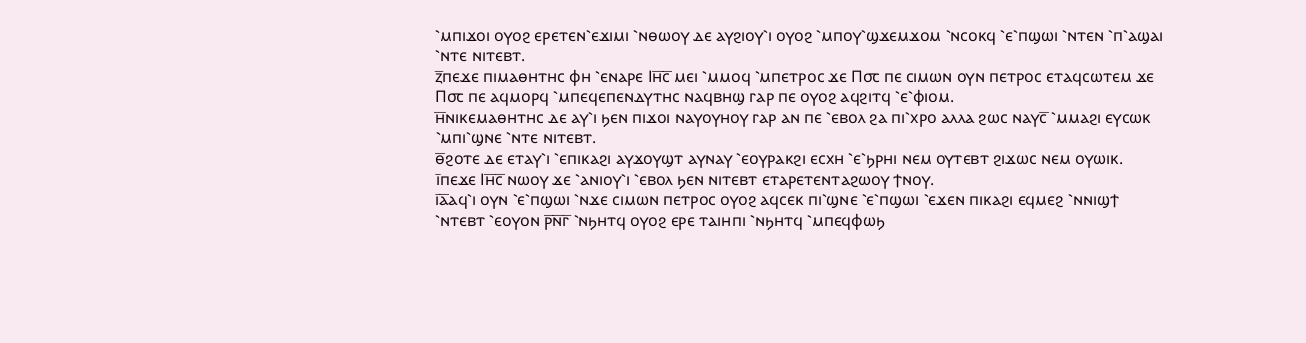⳿ⲙⲡⲓϫⲟⲓ ⲟⲩⲟϩ ⲉⲣⲉⲧⲉⲛ⳿ⲉϫⲓⲙⲓ ⳿ⲛⲑⲱⲟⲩ ⲇⲉ ⲁⲩϩⲓⲟⲩ⳿ⲓ ⲟⲩⲟϩ ⳿ⲙⲡⲟⲩ⳿ϣϫⲉⲙϫⲟⲙ ⳿ⲛⲥⲟⲕϥ ⳿ⲉ⳿ⲡϣⲱⲓ ⳿ⲛⲧⲉⲛ ⳿ⲡ⳿ⲁϣⲁⲓ ⳿ⲛⲧⲉ ⲛⲓⲧⲉⲃⲧ.
ⲍ̅ⲡⲉϫⲉ ⲡⲓⲙⲁⲑⲏⲧⲏⲥ ⲫⲏ ⳿ⲉⲛⲁⲣⲉ Ⲓⲏ̅ⲥ̅ ⲙⲉⲓ ⳿ⲙⲙⲟϥ ⳿ⲙⲡⲉⲧⲣⲟⲥ ϫⲉ Ⲡ⳪ ⲡⲉ ⲥⲓⲙⲱⲛ ⲟⲩⲛ ⲡⲉⲧⲣⲟⲥ ⲉⲧⲁϥⲥⲱⲧⲉⲙ ϫⲉ Ⲡ⳪ ⲡⲉ ⲁϥⲙⲟⲣϥ ⳿ⲙⲡⲉϥⲉⲡⲉⲛⲇⲩⲧⲏⲥ ⲛⲁϥⲃⲏϣ ⲅⲁⲣ ⲡⲉ ⲟⲩⲟϩ ⲁϥϩⲓⲧϥ ⳿ⲉ⳿ⲫⲓⲟⲙ.
ⲏ̅ⲛⲓⲕⲉⲙⲁⲑⲏⲧⲏⲥ ⲇⲉ ⲁⲩ⳿ⲓ ϧⲉⲛ ⲡⲓϫⲟⲓ ⲛⲁⲩⲟⲩⲏⲟⲩ ⲅⲁⲣ ⲁⲛ ⲡⲉ ⳿ⲉⲃⲟⲗ ϩⲁ ⲡⲓ⳿ⲭⲣⲟ ⲁⲗⲗⲁ ϩⲱⲥ ⲛⲁⲩⲥ̅ ⳿ⲙⲙⲁϩⲓ ⲉⲩⲥⲱⲕ ⳿ⲙⲡⲓ⳿ϣⲛⲉ ⳿ⲛⲧⲉ ⲛⲓⲧⲉⲃⲧ.
ⲑ̅ϩⲟⲧⲉ ⲇⲉ ⲉⲧⲁⲩ⳿ⲓ ⳿ⲉⲡⲓⲕⲁϩⲓ ⲁⲩϫⲟⲩϣⲧ ⲁⲩⲛⲁⲩ ⳿ⲉⲟⲩⲣⲁⲕϩⲓ ⲉⲥⲭⲏ ⳿ⲉ⳿ϧⲣⲏⲓ ⲛⲉⲙ ⲟⲩⲧⲉⲃⲧ ϩⲓϫⲱⲥ ⲛⲉⲙ ⲟⲩⲱⲓⲕ.
ⲓ̅ⲡⲉϫⲉ Ⲓⲏ̅ⲥ̅ ⲛⲱⲟⲩ ϫⲉ ⳿ⲁⲛⲓⲟⲩ⳿ⲓ ⳿ⲉⲃⲟⲗ ϧⲉⲛ ⲛⲓⲧⲉⲃⲧ ⲉⲧⲁⲣⲉⲧⲉⲛⲧⲁϩⲱⲟⲩ ϯⲛⲟⲩ.
ⲓ̅ⲁ̅ⲁϥ⳿ⲓ ⲟⲩⲛ ⳿ⲉ⳿ⲡϣⲱⲓ ⳿ⲛϫⲉ ⲥⲓⲙⲱⲛ ⲡⲉⲧⲣⲟⲥ ⲟⲩⲟϩ ⲁϥⲥⲉⲕ ⲡⲓ⳿ϣⲛⲉ ⳿ⲉ⳿ⲡϣⲱⲓ ⳿ⲉϫⲉⲛ ⲡⲓⲕⲁϩⲓ ⲉϥⲙⲉϩ ⳿ⲛⲛⲓϣϯ ⳿ⲛⲧⲉⲃⲧ ⳿ⲉⲟⲩⲟⲛ ⲣ̅ⲛ̅ⲅ̅ ⳿ⲛϧⲏⲧϥ ⲟⲩⲟϩ ⲉⲣⲉ ⲧⲁⲓⲏⲡⲓ ⳿ⲛϧⲏⲧϥ ⳿ⲙⲡⲉϥⲫⲱϧ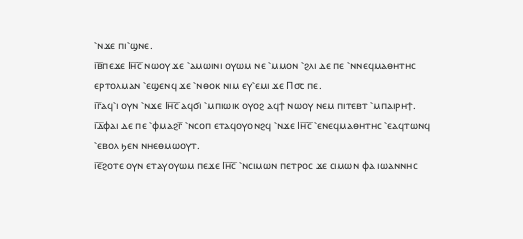⳿ⲛϫⲉ ⲡⲓ⳿ϣⲛⲉ.
ⲓ̅ⲃ̅ⲡⲉϫⲉ Ⲓⲏ̅ⲥ̅ ⲛⲱⲟⲩ ϫⲉ ⳿ⲁⲙⲱⲓⲛⲓ ⲟⲩⲱⲙ ⲛⲉ ⳿ⲙⲙⲟⲛ ⳿ϩⲗⲓ ⲇⲉ ⲡⲉ ⳿ⲛⲛⲉϥⲙⲁⲑⲏⲧⲏⲥ ⲉⲣⲧⲟⲗⲙⲁⲛ ⳿ⲉϣⲉⲛϥ ϫⲉ ⳿ⲛⲑⲟⲕ ⲛⲓⲙ ⲉⲩ⳿ⲉⲙⲓ ϫⲉ Ⲡ⳪ ⲡⲉ.
ⲓ̅ⲅ̅ⲁϥ⳿ⲓ ⲟⲩⲛ ⳿ⲛϫⲉ Ⲓⲏ̅ⲥ̅ ⲁϥϭⲓ ⳿ⲙⲡⲓⲱⲓⲕ ⲟⲩⲟϩ ⲁϥϯ ⲛⲱⲟⲩ ⲛⲉⲙ ⲡⲓⲧⲉⲃⲧ ⳿ⲙⲡⲁⲓⲣⲏϯ.
ⲓ̅ⲇ̅ⲫⲁⲓ ⲇⲉ ⲡⲉ ⳿ⲫⲙⲁϩⲅ̅ ⳿ⲛⲥⲟⲡ ⲉⲧⲁϥⲟⲩⲟⲛϩϥ ⳿ⲛϫⲉ Ⲓⲏ̅ⲥ̅ ⳿ⲉⲛⲉϥⲙⲁⲑⲏⲧⲏⲥ ⳿ⲉⲁϥⲧⲱⲛϥ ⳿ⲉⲃⲟⲗ ϧⲉⲛ ⲛⲏⲉⲑⲙⲱⲟⲩⲧ.
ⲓ̅ⲉ̅ϩⲟⲧⲉ ⲟⲩⲛ ⲉⲧⲁⲩⲟⲩⲱⲙ ⲡⲉϫⲉ Ⲓⲏ̅ⲥ̅ ⳿ⲛⲥⲓⲙⲱⲛ ⲡⲉⲧⲣⲟⲥ ϫⲉ ⲥⲓⲙⲱⲛ ⲫⲁ ⲓⲱⲁⲛⲛⲏⲥ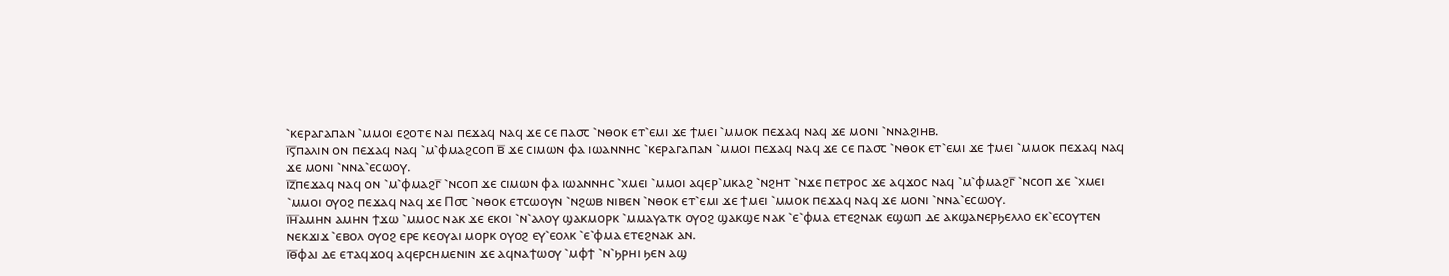⳿ⲕⲉⲣⲁⲅⲁⲡⲁⲛ ⳿ⲙⲙⲟⲓ ⲉϩⲟⲧⲉ ⲛⲁⲓ ⲡⲉϫⲁϥ ⲛⲁϥ ϫⲉ ⲥⲉ ⲡⲁ⳪ ⳿ⲛⲑⲟⲕ ⲉⲧ⳿ⲉⲙⲓ ϫⲉ ϯⲙⲉⲓ ⳿ⲙⲙⲟⲕ ⲡⲉϫⲁϥ ⲛⲁϥ ϫⲉ ⲙⲟⲛⲓ ⳿ⲛⲛⲁϩⲓⲏⲃ.
ⲓ̅ⲋ̅ⲡⲁⲗⲓⲛ ⲟⲛ ⲡⲉϫⲁϥ ⲛⲁϥ ⳿ⲙ⳿ⲫⲙⲁϩⲥⲟⲡ ⲃ̅ ϫⲉ ⲥⲓⲙⲱⲛ ⲫⲁ ⲓⲱⲁⲛⲛⲏⲥ ⳿ⲕⲉⲣⲁⲅⲁⲡⲁⲛ ⳿ⲙⲙⲟⲓ ⲡⲉϫⲁϥ ⲛⲁϥ ϫⲉ ⲥⲉ ⲡⲁ⳪ ⳿ⲛⲑⲟⲕ ⲉⲧ⳿ⲉⲙⲓ ϫⲉ ϯⲙⲉⲓ ⳿ⲙⲙⲟⲕ ⲡⲉϫⲁϥ ⲛⲁϥ ϫⲉ ⲙⲟⲛⲓ ⳿ⲛⲛⲁ⳿ⲉⲥⲱⲟⲩ.
ⲓ̅ⲍ̅ⲡⲉϫⲁϥ ⲛⲁϥ ⲟⲛ ⳿ⲙ⳿ⲫⲙⲁϩⲅ̅ ⳿ⲛⲥⲟⲡ ϫⲉ ⲥⲓⲙⲱⲛ ⲫⲁ ⲓⲱⲁⲛⲛⲏⲥ ⳿ⲭⲙⲉⲓ ⳿ⲙⲙⲟⲓ ⲁϥⲉⲣ⳿ⲙⲕⲁϩ ⳿ⲛϩⲏⲧ ⳿ⲛϫⲉ ⲡⲉⲧⲣⲟⲥ ϫⲉ ⲁϥϫⲟⲥ ⲛⲁϥ ⳿ⲙ⳿ⲫⲙⲁϩⲅ̅ ⳿ⲛⲥⲟⲡ ϫⲉ ⳿ⲭⲙⲉⲓ ⳿ⲙⲙⲟⲓ ⲟⲩⲟϩ ⲡⲉϫⲁϥ ⲛⲁϥ ϫⲉ Ⲡ⳪ ⳿ⲛⲑⲟⲕ ⲉⲧⲥⲱⲟⲩⲛ ⳿ⲛϩⲱⲃ ⲛⲓⲃⲉⲛ ⳿ⲛⲑⲟⲕ ⲉⲧ⳿ⲉⲙⲓ ϫⲉ ϯⲙⲉⲓ ⳿ⲙⲙⲟⲕ ⲡⲉϫⲁϥ ⲛⲁϥ ϫⲉ ⲙⲟⲛⲓ ⳿ⲛⲛⲁ⳿ⲉⲥⲱⲟⲩ.
ⲓ̅ⲏ̅ⲁⲙⲏⲛ ⲁⲙⲏⲛ ϯϫⲱ ⳿ⲙⲙⲟⲥ ⲛⲁⲕ ϫⲉ ⲉⲕⲟⲓ ⳿ⲛ⳿ⲁⲗⲟⲩ ϣⲁⲕⲙⲟⲣⲕ ⳿ⲙⲙⲁⲩⲁⲧⲕ ⲟⲩⲟϩ ϣⲁⲕϣⲉ ⲛⲁⲕ ⳿ⲉ⳿ⲫⲙⲁ ⲉⲧⲉϩⲛⲁⲕ ⲉϣⲱⲡ ⲇⲉ ⲁⲕϣⲁⲛⲉⲣϧⲉⲗⲗⲟ ⲉⲕ⳿ⲉⲥⲟⲩⲧⲉⲛ ⲛⲉⲕϫⲓϫ ⳿ⲉⲃⲟⲗ ⲟⲩⲟϩ ⲉⲣⲉ ⲕⲉⲟⲩⲁⲓ ⲙⲟⲣⲕ ⲟⲩⲟϩ ⲉⲩ⳿ⲉⲟⲗⲕ ⳿ⲉ⳿ⲫⲙⲁ ⲉⲧⲉϩⲛⲁⲕ ⲁⲛ.
ⲓ̅ⲑ̅ⲫⲁⲓ ⲇⲉ ⲉⲧⲁϥϫⲟϥ ⲁϥⲉⲣⲥⲏⲙⲉⲛⲓⲛ ϫⲉ ⲁϥⲛⲁϯⲱⲟⲩ ⳿ⲙⲫϯ ⳿ⲛ⳿ϧⲣⲏⲓ ϧⲉⲛ ⲁϣ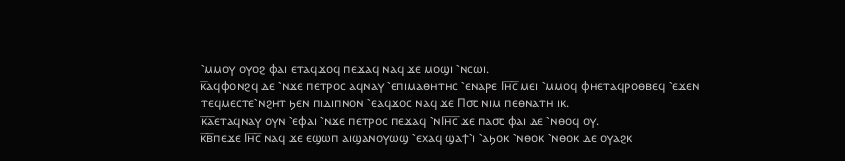⳿ⲙⲙⲟⲩ ⲟⲩⲟϩ ⲫⲁⲓ ⲉⲧⲁϥϫⲟϥ ⲡⲉϫⲁϥ ⲛⲁϥ ϫⲉ ⲙⲟϣⲓ ⳿ⲛⲥⲱⲓ.
ⲕ̅ⲁϥⲫⲟⲛϩϥ ⲇⲉ ⳿ⲛϫⲉ ⲡⲉⲧⲣⲟⲥ ⲁϥⲛⲁⲩ ⳿ⲉⲡⲓⲙⲁⲑⲏⲧⲏⲥ ⳿ⲉⲛⲁⲣⲉ Ⲓⲏ̅ⲥ̅ ⲙⲉⲓ ⳿ⲙⲙⲟϥ ⲫⲏⲉⲧⲁϥⲣⲟⲑⲃⲉϥ ⳿ⲉϫⲉⲛ ⲧⲉϥⲙⲉⲥⲧⲉ⳿ⲛϩⲏⲧ ϧⲉⲛ ⲡⲓⲇⲓⲡⲛⲟⲛ ⳿ⲉⲁϥϫⲟⲥ ⲛⲁϥ ϫⲉ Ⲡ⳪ ⲛⲓⲙ ⲡⲉⲑⲛⲁⲧⲏ ⲓⲕ.
ⲕ̅ⲁ̅ⲉⲧⲁϥⲛⲁⲩ ⲟⲩⲛ ⳿ⲉⲫⲁⲓ ⳿ⲛϫⲉ ⲡⲉⲧⲣⲟⲥ ⲡⲉϫⲁϥ ⳿ⲛⲒⲏ̅ⲥ̅ ϫⲉ ⲡⲁ⳪ ⲫⲁⲓ ⲇⲉ ⳿ⲛⲑⲟϥ ⲟⲩ.
ⲕ̅ⲃ̅ⲡⲉϫⲉ Ⲓⲏ̅ⲥ̅ ⲛⲁϥ ϫⲉ ⲉϣⲱⲡ ⲁⲓϣⲁⲛⲟⲩⲱϣ ⳿ⲉⲭⲁϥ ϣⲁϯ⳿ⲓ ⳿ⲁϧⲟⲕ ⳿ⲛⲑⲟⲕ ⳿ⲛⲑⲟⲕ ⲇⲉ ⲟⲩⲁϩⲕ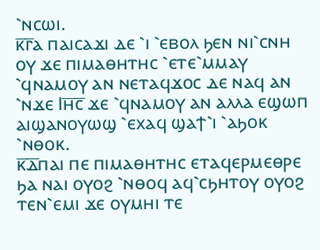⳿ⲛⲥⲱⲓ.
ⲕ̅ⲅ̅ⲁ ⲡⲁⲓⲥⲁϫⲓ ⲇⲉ ⳿ⲓ ⳿ⲉⲃⲟⲗ ϧⲉⲛ ⲛⲓ⳿ⲥⲛⲏ ⲟⲩ ϫⲉ ⲡⲓⲙⲁⲑⲏⲧⲏⲥ ⳿ⲉⲧⲉ⳿ⲙⲙⲁⲩ ⳿ϥⲛⲁⲙⲟⲩ ⲁⲛ ⲛⲉⲧⲁϥϫⲟⲥ ⲇⲉ ⲛⲁϥ ⲁⲛ ⳿ⲛϫⲉ Ⲓⲏ̅ⲥ̅ ϫⲉ ⳿ϥⲛⲁⲙⲟⲩ ⲁⲛ ⲁⲗⲗⲁ ⲉϣⲱⲡ ⲁⲓϣⲁⲛⲟⲩⲱϣ ⳿ⲉⲭⲁϥ ϣⲁϯ⳿ⲓ ⳿ⲁϧⲟⲕ ⳿ⲛⲑⲟⲕ.
ⲕ̅ⲇ̅ⲡⲁⲓ ⲡⲉ ⲡⲓⲙⲁⲑⲏⲧⲏⲥ ⲉⲧⲁϥⲉⲣⲙⲉⲑⲣⲉ ϧⲁ ⲛⲁⲓ ⲟⲩⲟϩ ⳿ⲛⲑⲟϥ ⲁϥ⳿ⲥϧⲏⲧⲟⲩ ⲟⲩⲟϩ ⲧⲉⲛ⳿ⲉⲙⲓ ϫⲉ ⲟⲩⲙⲏⲓ ⲧⲉ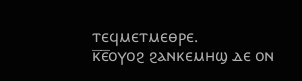ⲧⲉϥⲙⲉⲧⲙⲉⲑⲣⲉ.
ⲕ̅ⲉ̅ⲟⲩⲟϩ ϩⲁⲛⲕⲉⲙⲏϣ ⲇⲉ ⲟⲛ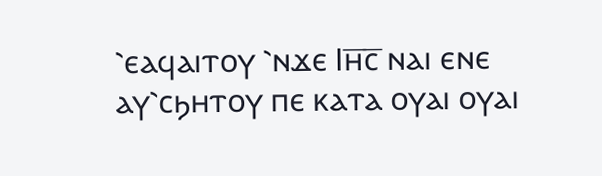⳿ⲉⲁϥⲁⲓⲧⲟⲩ ⳿ⲛϫⲉ Ⲓⲏ̅ⲥ̅ ⲛⲁⲓ ⲉⲛⲉ ⲁⲩ⳿ⲥϧⲏⲧⲟⲩ ⲡⲉ ⲕⲁⲧⲁ ⲟⲩⲁⲓ ⲟⲩⲁⲓ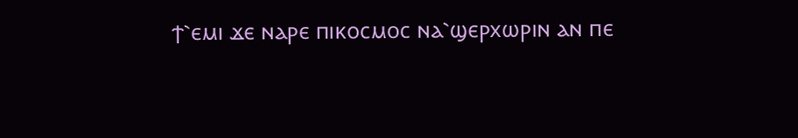ϯ⳿ⲉⲙⲓ ϫⲉ ⲛⲁⲣⲉ ⲡⲓⲕⲟⲥⲙⲟⲥ ⲛⲁ⳿ϣⲉⲣⲭⲱⲣⲓⲛ ⲁⲛ ⲡⲉ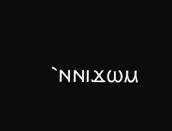⳿ⲛⲛⲓϫⲱⲙ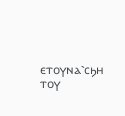ⲉⲧⲟⲩⲛⲁ⳿ⲥϧⲏ ⲧⲟⲩ